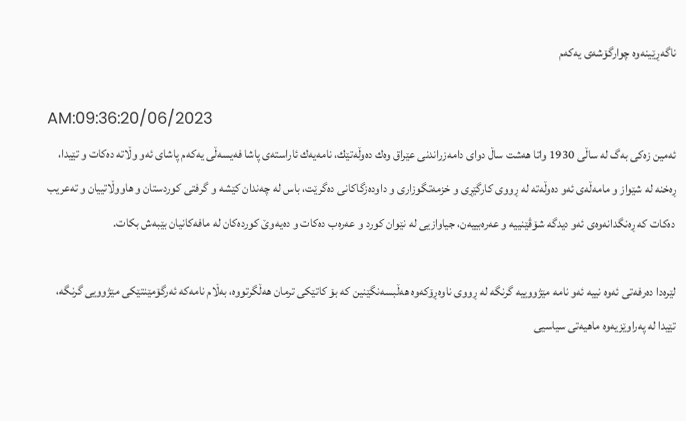ناگه‌ڕێینه‌وه‌ چوارگۆشه‌ی یه‌كه‌م

AM:09:36:20/06/2023
ئه‌مین زه‌كی به‌گ له‌ ساڵی 1930 واتا هه‌شت ساڵ دوای دامه‌زراندنی عێراق وه‌ك ده‌وڵه‌تێك، نامه‌یه‌ك ئاراسته‌ی پاشا فه‌یسه‌ڵی یه‌كه‌م پاشای ئه‌و وڵاته‌ ده‌كات و تێیدا، ڕه‌خنه‌ له‌ شێواز و مامه‌ڵه‌ی ئه‌و ده‌وڵه‌ته‌ له‌ ڕووی كارگێڕی و خزمه‌تگوزاری و داوده‌زگاكانی ده‌گرێت، باس له‌ چه‌ندان كێشه‌ و گرفتی كوردستان و هاووڵاتییان و ته‌عریب ده‌كات كه‌ ڕه‌نگدانه‌وه‌ی ئه‌و دیدگه‌ شۆڤێنییه‌ و عه‌ره‌بییه‌ن، جیاوازیی له‌ نێوان كورد و عه‌ره‌ب ده‌كات و ده‌یه‌وێ كورده‌كان له‌ مافه‌كانیان بێبه‌ش بكات.

لێره‌دا ده‌رفه‌تی ئه‌وه‌ نییه‌ ئه‌و نامه‌ مێژووییه‌ گرنگه‌ له‌ ڕووی ناوه‌ڕۆكه‌وه‌ هه‌ڵبسه‌نگێنین كه‌ بۆ كاتێكی ترمان هه‌ڵگرتووه‌، به‌ڵام نامه‌كه‌ ئه‌رگۆمێنتێكی مێژوویی گرنگه‌، تێیدا له‌ په‌راوێزیه‌وه‌ ماهیه‌تی سیاسیی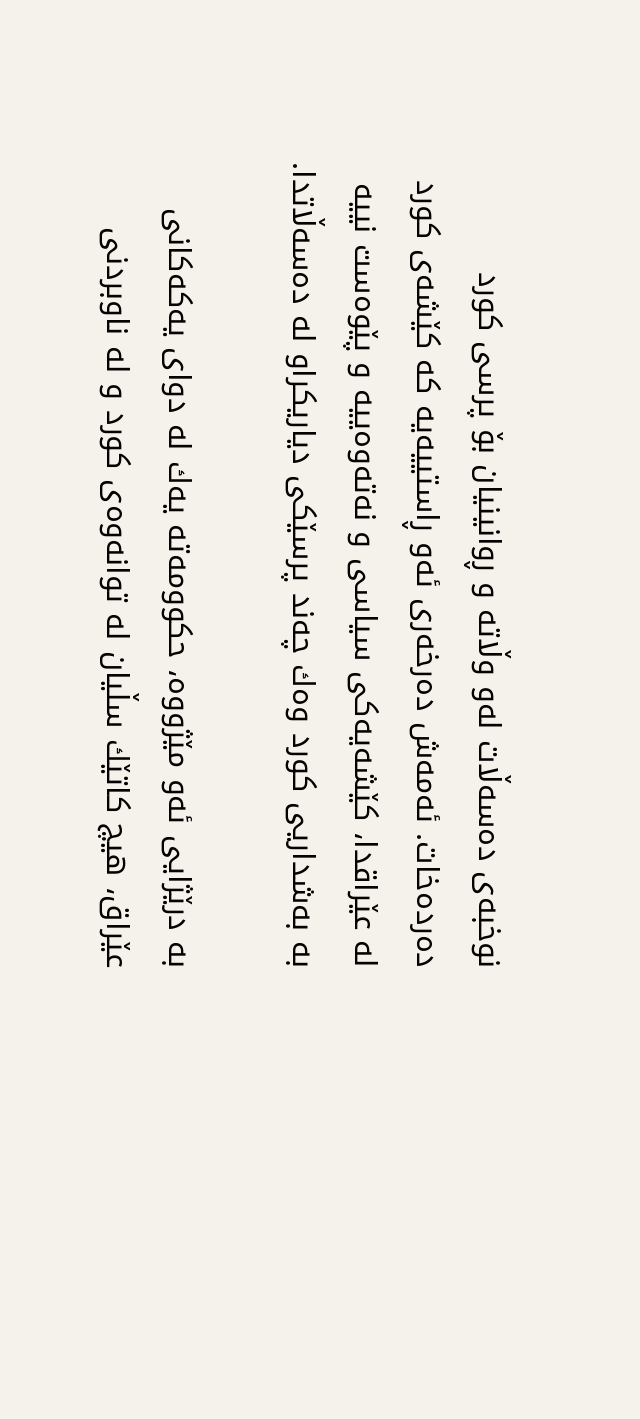نوخبه‌ی ده‌سه‌ڵات له‌و وڵاته‌ و ڕوانینیان بۆ پرسی كورد ده‌رده‌خات. ئه‌مه‌ش ده‌رخه‌ری ئه‌و ڕاستییه‌یه‌ كه‌ كێشه‌ی كورد له‌ عێراقدا، كێشه‌یه‌كی سیاسی و نه‌ته‌وه‌ییه‌ و پێوه‌ست نییه‌ به‌ به‌شداریی كورد وه‌ك چه‌ند پرسێكی دیاریكراو له‌ ده‌سه‌ڵاتدا.

به‌ درێژایی ئه‌و مێژووه‌، حكوومه‌ته‌ یه‌ك له‌ دوای یه‌كه‌كانی عێراق، هیچ كاتێك سڵیان له‌ توانه‌وه‌ی كورد و له‌ ناوبردنی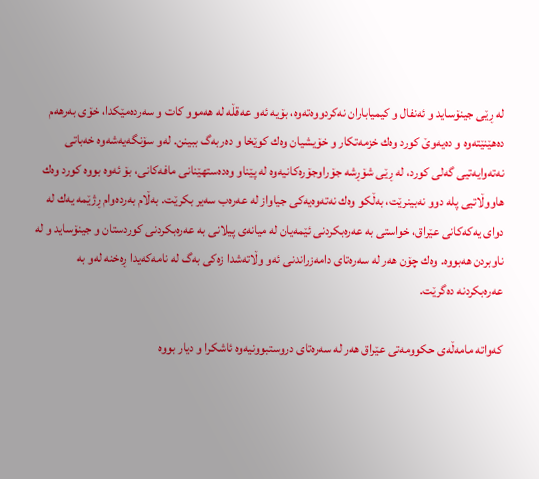له‌ ڕێی جینۆساید و ئه‌نفال و كیمیاباران نه‌كردووه‌ته‌وه‌، بۆیه‌ ئه‌و عه‌قڵه‌ له‌ هه‌موو كات و سه‌رده‌مێكدا، خۆی به‌رهه‌م ده‌هێنێته‌وه‌ و ده‌یه‌وێ كورد وه‌ك خزمه‌تكار و خۆیشیان وه‌ك كوێخا و ده‌ربه‌گ ببینن. له‌و سۆنگه‌یه‌شه‌وه‌ خه‌باتی نه‌ته‌وایه‌تیی گه‌لی كورد، له‌ ڕێی شۆڕشه‌ جۆراوجۆره‌كانیه‌وه‌ له‌ پێناو وه‌ده‌ستهێنانی مافه‌كانی، بۆ ئه‌وه‌ بووه‌ كورد وه‌ك هاووڵاتیی پله‌ دوو نه‌بینرێت، به‌ڵكو وه‌ك نه‌ته‌وه‌یه‌كی جیاواز له‌ عه‌ره‌ب سه‌یر بكرێت. به‌ڵام به‌رده‌وام ڕژێمه‌ یه‌ك له‌ دوای یه‌كه‌كانی عێراق، خواستی به‌ عه‌ره‌بكردنی ئێمه‌یان له‌ میانه‌ی پیلانی به‌ عه‌ره‌بكردنی كوردستان و جینۆساید و له‌ ناوبردن هه‌بووه‌. وه‌ك چۆن هه‌ر له‌ سه‌ره‌تای دامه‌زراندنی ئه‌و وڵاته‌شدا زه‌كی به‌گ له‌ نامه‌كه‌یدا ڕه‌خنه‌ له‌و به‌ عه‌ره‌بكردنه‌ ده‌گرێت.

كه‌واته‌ مامه‌ڵه‌ی حكوومه‌تی عێراق هه‌ر له‌ سه‌ره‌تای دروستبوونیه‌وه‌ ئاشكرا و دیار بووه‌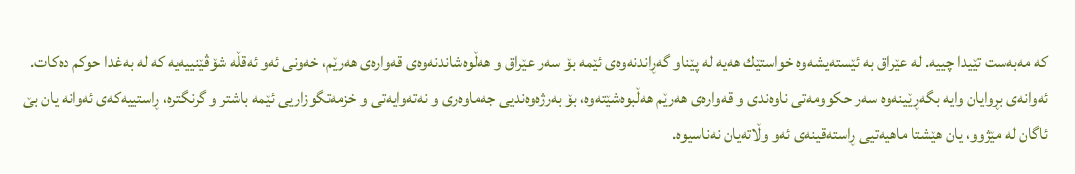كه‌ مه‌به‌ست تێیدا چییه‌. له‌ عێراق به‌ ئێسته‌یشه‌وه‌ خواستێك هه‌یه‌ له‌ پێناو گه‌ڕاندنه‌وه‌ی ئێمه‌ بۆ سه‌ر عێراق و هه‌ڵوه‌شاندنه‌وه‌ی قه‌واره‌ی هه‌رێم، خه‌ونی ئه‌و ئه‌قڵه‌ شۆڤێنییه‌یه‌ كه‌ له‌ به‌غدا حوكم ده‌كات. ئه‌وانه‌ی بڕوایان وایه‌ بگه‌ڕێینه‌وه‌ سه‌ر حكوومه‌تی ناوه‌ندی و قه‌واره‌ی هه‌رێم هه‌ڵبوه‌شێته‌وه‌، بۆ به‌رژه‌وه‌ندیی جه‌ماوه‌ری و نه‌ته‌وایه‌تی و خزمه‌تگوزاریی ئێمه‌ باشتر و گرنگتره‌، ڕاستییه‌كه‌ی ئه‌وانه‌ یان بێ ئاگان له‌ مێژوو، یان هێشتا ماهیه‌تیی ڕاسته‌قینه‌ی ئه‌و وڵاته‌یان نه‌ناسیوه‌.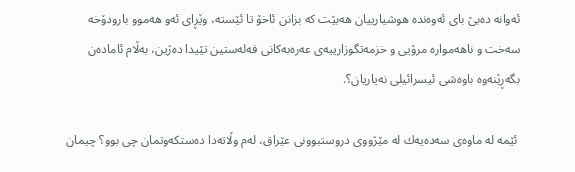ئه‌وانه‌ ده‌بێ بای ئه‌وه‌نده‌ هوشیارییان هه‌بێت كه‌ بزانن ئاخۆ تا ئێسته‌، وێڕای ئه‌و هه‌موو بارودۆخه‌ سه‌خت و ناهه‌مواره‌ مرۆیی و خزمه‌تگوزارییه‌ی عه‌ره‌به‌كانی فه‌له‌ستین تێیدا ده‌ژین، به‌ڵام ئاماده‌ن بگه‌ڕێنه‌وه‌ باوه‌شی ئیسرائیلی نه‌یاریان؟.

 ئێمه‌ له‌ ماوه‌ی سه‌ده‌یه‌ك له‌ مێژووی دروستبوونی عێراق، له‌م وڵاته‌دا ده‌ستكه‌وتمان چی بوو؟ چیمان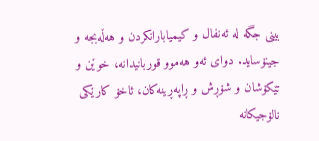بینی جگه‌ له‌ ئه‌نفال و كیمیابارانكردن و هه‌ڵه‌بجه‌ و جینۆساید. دوای ئه‌و هه‌موو قوربانیدانه‌، خوێن و تێكۆشان و شۆڕش و ڕاپه‌ڕینه‌كان، ئاخۆ كارێكی نالۆجیكانه‌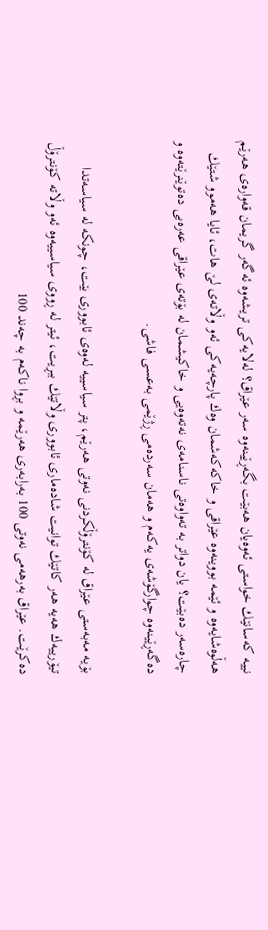نییه‌ كه‌سانێك خواستی ئه‌وه‌یان هه‌بێت بگه‌ڕێینه‌وه‌ سه‌ر عێراق؟ له‌لایه‌كی تریشه‌وه‌ ئه‌گه‌ر گریمان قه‌واره‌ی هه‌رێم هه‌ڵوه‌شایه‌وه‌ و ئێمه‌ بووینه‌وه‌ عێراقی و خاكه‌كه‌شمان وه‌ك پارچه‌یه‌كی ئه‌و وڵاته‌ی لێ هات، ئایا هه‌موو شتێك چاره‌سه‌ر ده‌بێت؟ یان دواتر به‌ ته‌واوه‌تی ناسنامه‌ی نه‌ته‌وه‌یی و خاكیشمان له‌ بۆته‌ی عێراقی عه‌ره‌بی ده‌توێنرێته‌وه‌ و ده‌گه‌ڕێینه‌وه‌ چوارگۆشه‌ی یه‌كه‌م و هه‌مان سه‌رده‌می ڕژێمی به‌عسی فاشی.

بۆیه‌ مه‌به‌ستی عێراق له‌ كۆنترۆڵكردنی نه‌وتی هه‌رێم، پتر سیاسییه‌ له‌وه‌ی ئابووری بێت، چونكه‌ له‌ سیاسه‌تدا تیۆرییه‌ك هه‌یه‌ هه‌ر كاتێك توانیت شاده‌ماری ئابووری وڵاتێك ببڕیت، ئیتر له‌ ڕووی سیاسییه‌وه‌ ئه‌و وڵاته‌ كۆنترۆڵ ده‌كرێت. عێراق به‌رهه‌می نه‌وتی 100 به‌رابه‌ری هه‌رێمه‌ و بڕوا ناكه‌م به‌ چه‌ند 100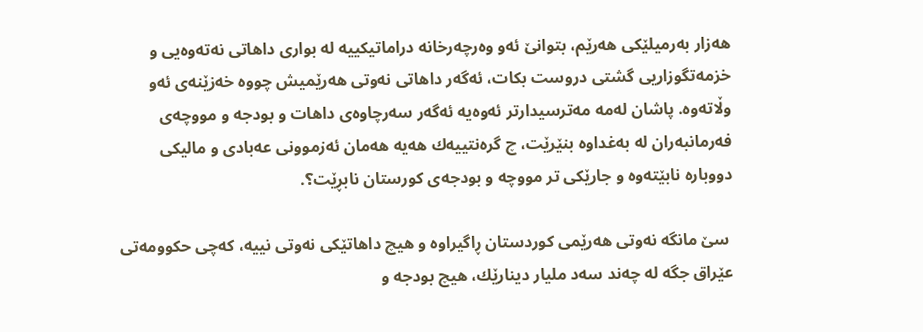هه‌زار به‌رمیلێكی هه‌رێم، بتوانێ ئه‌و وه‌رچه‌رخانه‌ دراماتیكییه‌ له‌ بواری داهاتی نه‌ته‌وه‌یی و خزمه‌تگوزاریی گشتی دروست بكات، ئه‌گه‌ر داهاتی نه‌وتی هه‌رێمیش چووه‌ خه‌زێنه‌ی ئه‌و وڵاته‌وه‌. پاشان له‌مه‌ مه‌ترسیدارتر ئه‌وه‌یه‌ ئه‌گه‌ر سه‌رچاوه‌ی داهات و بودجه‌ و مووچه‌ی فه‌رمانبه‌ران له‌ به‌غداوه‌ بنێرێت، چ گره‌نتییه‌ك هه‌یه‌ هه‌مان ئه‌زموونی عه‌بادی و مالیكی دووباره‌ نابێته‌وه‌ و جارێكی تر مووچه‌ و بودجه‌ی كورستان نابڕێت؟.

 سێ مانگه‌ نه‌وتی هه‌رێمی كوردستان ڕاگیراوه‌ و هیچ داهاتێكی نه‌وتی نییه‌، كه‌چی حكوومه‌تی عێراق جگه‌ له‌ چه‌ند سه‌د ملیار دینارێك، هیچ بودجه‌ و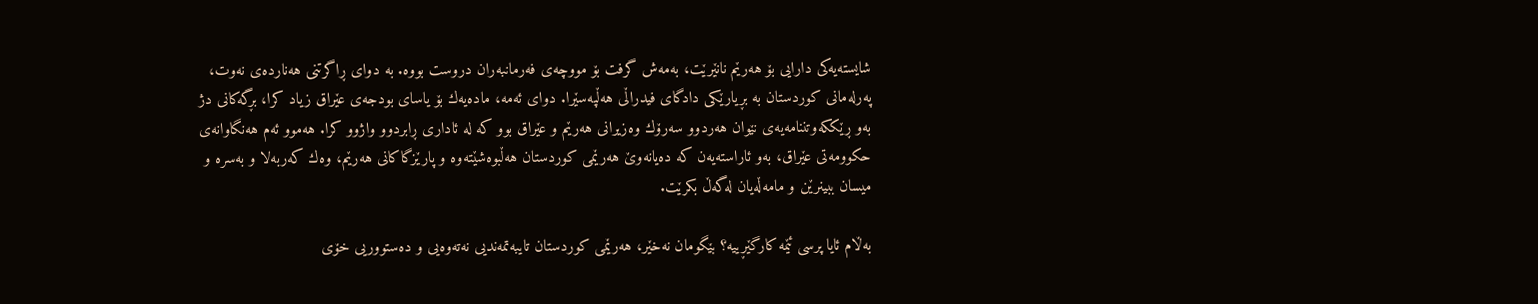شایسته‌یه‌كی دارایی بۆ هه‌رێم نانێرێت، به‌مه‌ش گرفت بۆ مووچه‌ی فه‌رمانبه‌ران دروست بووه‌. به‌ دوای ڕاگرتنی هه‌نارده‌ی نه‌وت، په‌رله‌مانی كوردستان به‌ بڕیارێكی دادگای فیدراڵی هه‌ڵپه‌سێرا. دوای ئه‌مه‌، ماده‌یه‌ك بۆ یاسای بودجه‌ی عێراق زیاد كرا، بڕگه‌كانی دژ به‌و ڕێككه‌وتننامه‌یه‌ی نێوان هه‌ردوو سه‌رۆك وه‌زیرانی هه‌رێم و عێراق بوو كه‌ له‌ ئاداری ڕابردوو واژوو كرا. هه‌موو ئه‌م هه‌نگاوانه‌ی حكوومه‌تی عێراق، به‌و ئاراسته‌یه‌ن كه‌ ده‌یانه‌وێ هه‌رێمی كوردستان هه‌ڵبوه‌شێته‌وه‌ و پارێزگاكانی هه‌رێم، وه‌ك كه‌ربه‌لا و به‌سره‌ و میسان ببینرێن و مامه‌ڵه‌یان له‌گه‌ڵ بكرێت.

به‌ڵام ئایا پرسی ئێمه‌ كارگێڕییه‌؟ بێگومان نه‌خێر، هه‌رێمی كوردستان تایبه‌تمه‌ندیی نه‌ته‌وه‌یی و ده‌ستووریی خۆی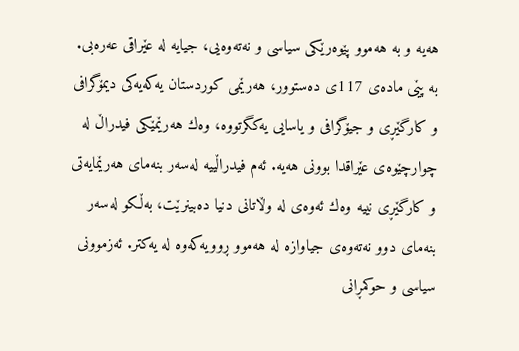هه‌یه‌ و به‌ هه‌موو پێوه‌رێكی سیاسی و نه‌ته‌وه‌یی، جیایه‌ له‌ عێراقی عه‌ره‌بی. به‌ پێی ماده‌ی 117ی ده‌ستوور، هه‌رێمی كوردستان یه‌كه‌یه‌كی دیمۆگرافی و كارگێڕی و جیۆگرافی و یاسایی یه‌كگرتووه‌، وه‌ك هه‌رێمێكی فیدراڵ له‌ چوارچێوه‌ی عێراقدا بوونی هه‌یه‌. ئه‌م فیدراڵییه‌ له‌سه‌ر بنه‌مای هه‌رێمایه‌تی و كارگێڕی نییه‌ وه‌ك ئه‌وه‌ی له‌ وڵاتانی دنیا ده‌بینرێت، به‌ڵكو له‌سه‌ر بنه‌مای دوو نه‌ته‌وه‌ی جیاوازه‌ له‌ هه‌موو ڕوویه‌كه‌وه‌ له‌ یه‌كتر. ئه‌زموونی سیاسی و حوكمڕانی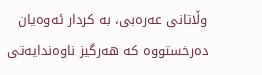وڵاتانی عه‌ره‌بی، به‌ كردار ئه‌وه‌یان ده‌رخستووه‌ كه‌ هه‌رگیز ناوه‌ندایه‌تی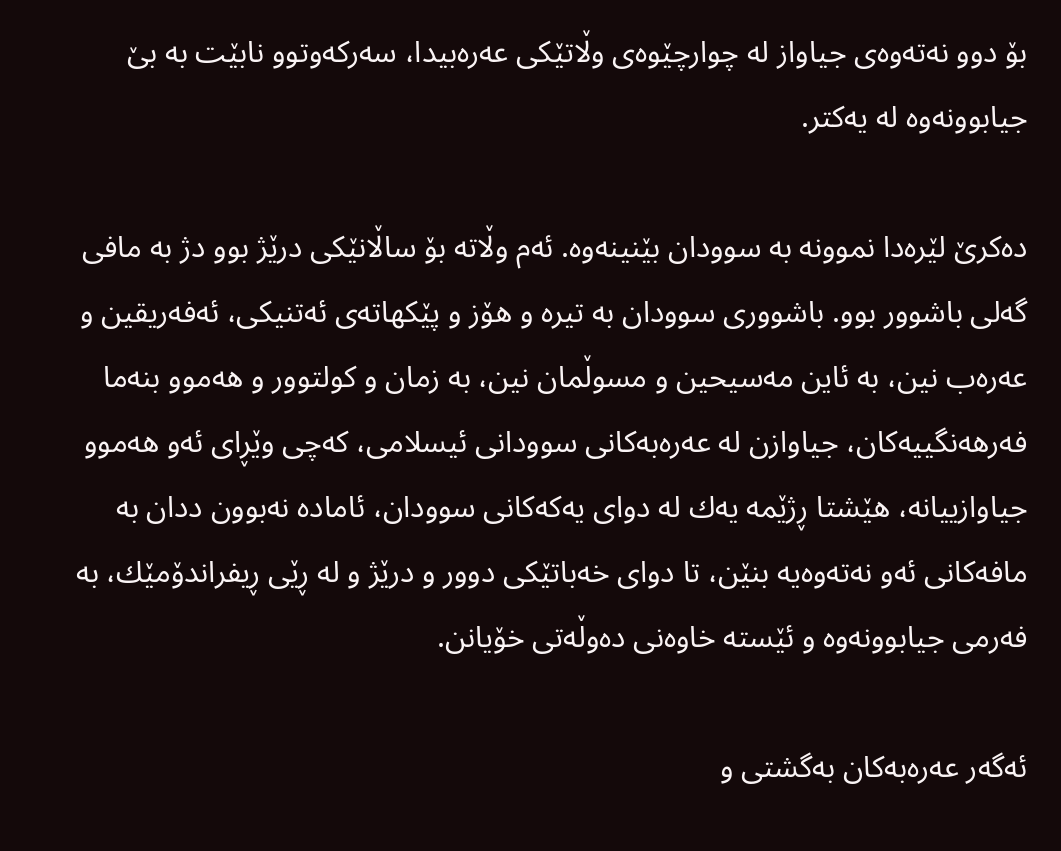بۆ دوو نه‌ته‌وه‌ی جیاواز له‌ چوارچێوه‌ی وڵاتێكی عه‌ره‌بیدا، سه‌ركه‌وتوو نابێت به‌ بێ جیابوونه‌وه‌ له‌ یه‌كتر.

ده‌كرێ لێره‌دا نموونه‌ به‌ سوودان بێنینه‌وه‌. ئه‌م وڵاته‌ بۆ ساڵانێكی درێژ بوو دژ به‌ مافی گه‌لی باشوور بوو. باشووری سوودان به‌ تیره‌ و هۆز و پێكهاته‌ی ئه‌تنیكی، ئه‌فه‌ریقین و عه‌ره‌ب نین، به‌ ئاین مه‌سیحین و مسوڵمان نین، به‌ زمان و كولتوور و هه‌موو بنه‌ما فه‌رهه‌نگییه‌كان، جیاوازن له‌ عه‌ره‌به‌كانی سوودانی ئیسلامی، كه‌چی وێڕای ئه‌و هه‌موو جیاوازییانه‌، هێشتا ڕژێمه‌ یه‌ك له‌ دوای یه‌كه‌كانی سوودان، ئاماده‌ نه‌بوون ددان به‌ مافه‌كانی ئه‌و نه‌ته‌وه‌یه‌ بنێن، تا دوای خه‌باتێكی دوور و درێژ و له‌ ڕێی ڕیفراندۆمێك، به‌ فه‌رمی جیابوونه‌وه‌ و ئێسته‌ خاوه‌نی ده‌وڵه‌تی خۆیانن.

ئه‌گه‌ر عه‌ره‌به‌كان به‌گشتی و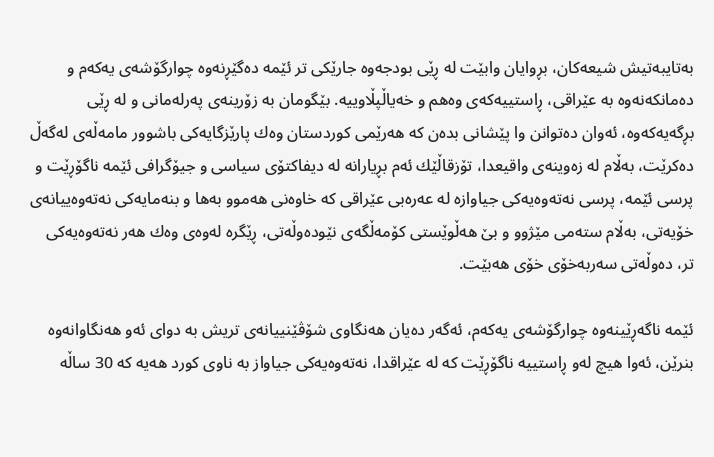به‌تایبه‌تیش شیعه‌كان، بڕوایان وابێت له‌ ڕێی بودجه‌وه‌ جارێكی تر ئێمه‌ ده‌گێڕنه‌وه‌ چوارگۆشه‌ی یه‌كه‌م و ده‌مانكه‌نه‌وه‌ به‌ عێراقی، ڕاستییه‌كه‌ی وه‌هم و خه‌یاڵپڵاوییه‌. بێگومان به‌ زۆرینه‌ی په‌رله‌مانی و له‌ ڕێی بڕگه‌یه‌كه‌وه‌، ئه‌وان ده‌توانن وا پێشانی بده‌ن كه‌ هه‌رێمی كوردستان وه‌ك پارێزگایه‌كی باشوور مامه‌ڵه‌ی له‌گه‌ڵ ده‌كرێت، به‌ڵام له‌ زه‌وینه‌ی واقیعدا، تۆزقاڵێك ئه‌م بڕیارانه‌ له‌ دیفاكتۆی سیاسی و جیۆگرافی ئێمه‌ ناگۆڕێت و پرسی ئێمه‌، پرسی نه‌ته‌وه‌یه‌كی جیاوازه‌ له‌ عه‌ره‌بی عێراقی كه‌ خاوه‌نی هه‌موو به‌ها و بنه‌مایه‌كی نه‌ته‌وه‌ییانه‌ی خۆیه‌تی، به‌ڵام سته‌می مێژوو و بێ هه‌ڵوێستی كۆمه‌ڵگه‌ی نێوده‌وڵه‌تی، ڕێگره‌ له‌وه‌ی وه‌ك هه‌ر نه‌ته‌وه‌یه‌كی تر، ده‌وڵه‌تی سه‌ربه‌خۆی خۆی هه‌بێت.

ئێمه‌ ناگه‌ڕێینه‌وه‌ چوارگۆشه‌ی یه‌كه‌م، ئه‌گه‌ر ده‌یان هه‌نگاوی شۆڤێنییانه‌ی تریش به‌ دوای ئه‌و هه‌نگاوانه‌وه‌ بنرێن، ئه‌وا هیچ له‌و ڕاستییه‌ ناگۆڕێت كه‌ له‌ عێراقدا، نه‌ته‌وه‌یه‌كی جیاواز به‌ ناوی كورد هه‌یه‌ كه‌ 30 ساڵه‌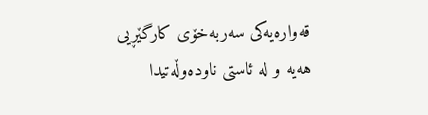قه‌واره‌یه‌كی سه‌ربه‌خۆی كارگێڕیی هه‌یه‌ و له‌ ئاستی ناوده‌وڵه‌تیدا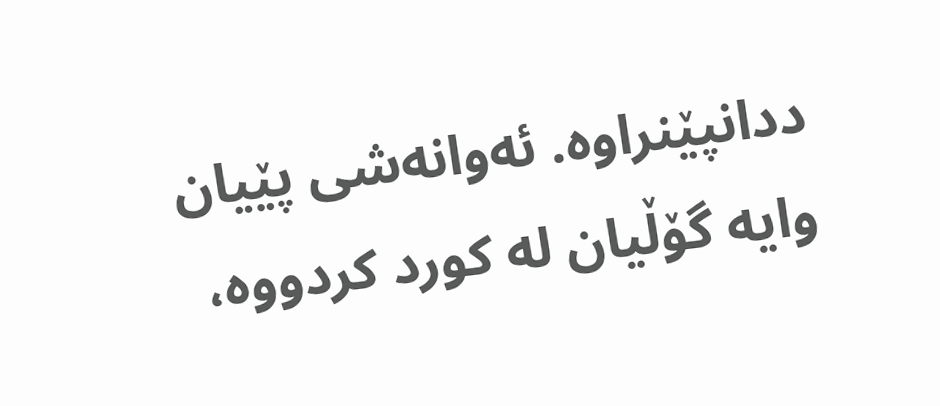ددانپێنراوه‌. ئه‌وانه‌شی پێیان وایه‌ گۆڵیان له‌ كورد كردووه‌،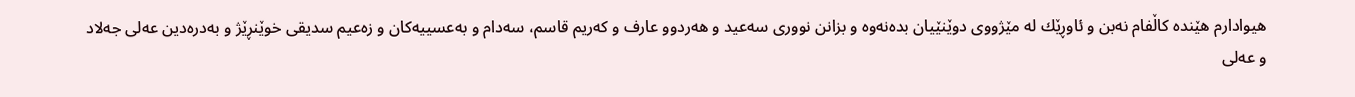هیوادارم هێنده‌ كاڵفام نه‌بن و ئاوڕێك له‌ مێژووی دوێنێیان بده‌نه‌وه‌ و بزانن نووری سه‌عید و هه‌ردوو عارف و كه‌ریم قاسم، سه‌دام و به‌عسییه‌كان و زه‌عیم سدیقی خوێنڕێژ و به‌دره‌دین عه‌لی جه‌لاد و عه‌لی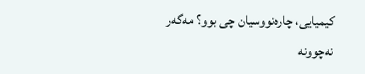كیمیایی، چاره‌نووسیان چی بوو؟ مه‌گه‌ر نه‌چوونه‌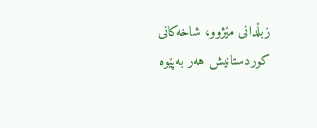زبڵدانی مێژوو، شاخه‌كانی كوردستانیش هه‌ر به‌پێوه‌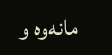مانه‌وه‌ و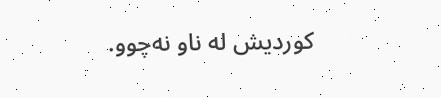كوردیش له‌ ناو نه‌چوو.